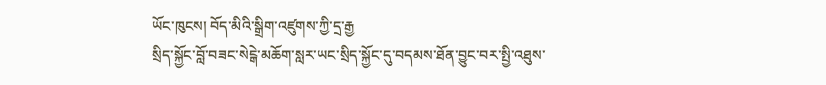ཡོང་ཁུངས། བོད་མིའི་སྒྲིག་འཛུགས་ཀྱི་དྲ་རྒྱ
སྲིད་སྐྱོང་བློ་བཟང་སེངྒེ་མཆོག་སླར་ཡང་སྲིད་སྐྱོང་དུ་བདམས་ཐོན་བྱུང་བར་སྤྱི་འཐུས་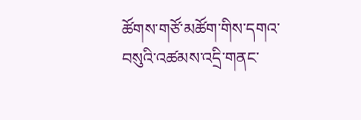ཚོགས་གཙོ་མཚོག་གིས་དགའ་བསུའི་འཚམས་འདྲི་གནང་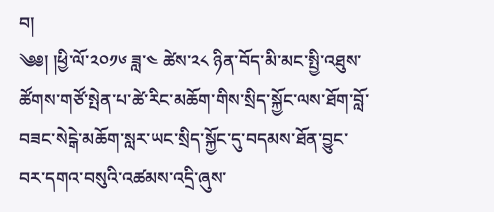བ།
༄༅། །ཕྱི་ལོ་༢༠༡༦ ཟླ་༤ ཚེས་༢༨ ཉིན་བོད་མི་མང་སྤྱི་འཐུས་ཚོགས་གཙོ་སྤེན་པ་ཚེ་རིང་མཆོག་གིས་སྲིད་སྐྱོང་ལས་ཐོག་བློ་བཟང་སེངྒེ་མཆོག་སླར་ཡང་སྲིད་སྐྱོང་དུ་བདམས་ཐོན་བྱུང་བར་དགའ་བསུའི་འཚམས་འདྲི་ཞུས་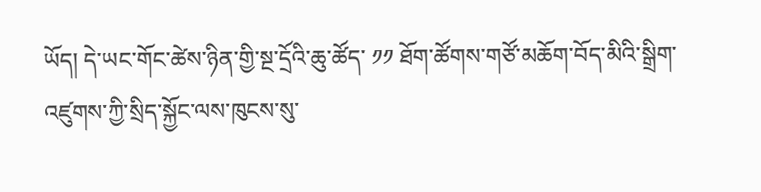ཡོད། དེ་ཡང་གོང་ཚེས་ཉིན་གྱི་སྔ་དྲོའི་ཆུ་ཚོད་ ༡༡ ཐོག་ཚོགས་གཙོ་མཆོག་བོད་མིའི་སྒྲིག་འཛུགས་ཀྱི་སྲིད་སྐྱོང་ལས་ཁུངས་སུ་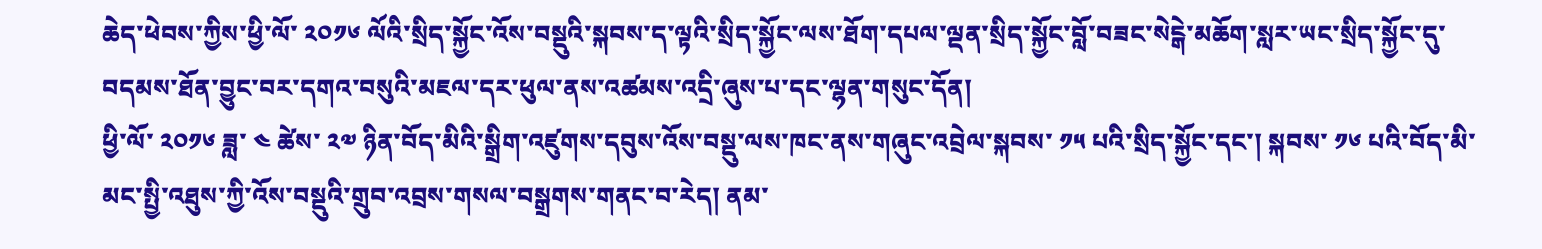ཆེད་ཕེབས་ཀྱིས་ཕྱི་ལོ་ ༢༠༡༦ ལོའི་སྲིད་སྐྱོང་འོས་བསྡུའི་སྐབས་ད་ལྟའི་སྲིད་སྐྱོང་ལས་ཐོག་དཔལ་ལྡན་སྲིད་སྐྱོང་བློ་བཟང་སེངྒེ་མཆོག་སླར་ཡང་སྲིད་སྐྱོང་དུ་བདམས་ཐོན་བྱུང་བར་དགའ་བསུའི་མཇལ་དར་ཕུལ་ནས་འཚམས་འདྲི་ཞུས་པ་དང་ལྷན་གསུང་དོན།
ཕྱི་ལོ་ ༢༠༡༦ ཟླ་ ༤ ཚེས་ ༢༧ ཉིན་བོད་མིའི་སྒྲིག་འཛུགས་དབུས་འོས་བསྡུ་ལས་ཁང་ནས་གཞུང་འབྲེལ་སྐབས་ ༡༥ པའི་སྲིད་སྐྱོང་དང་། སྐབས་ ༡༦ པའི་བོད་མི་མང་སྤྱི་འཐུས་ཀྱི་འོས་བསྡུའི་གྲུབ་འབྲས་གསལ་བསྒྲགས་གནང་བ་རེད། ནམ་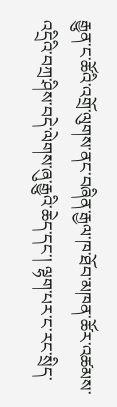རྒྱུན་ང་ཚོའི་འགྲོ་ལུགས་ནང་བཞིན་རྒྱལ་ཁ་ཐོབ་མཁན་ཚོར་འཚམས་འདྲིའི་བཀྲ་ཤིས་བདེ་ལེགས་ཞུ་རྒྱུའི་ཆེད་དང་། ལྷག་པར་ང་རང་སྲིད་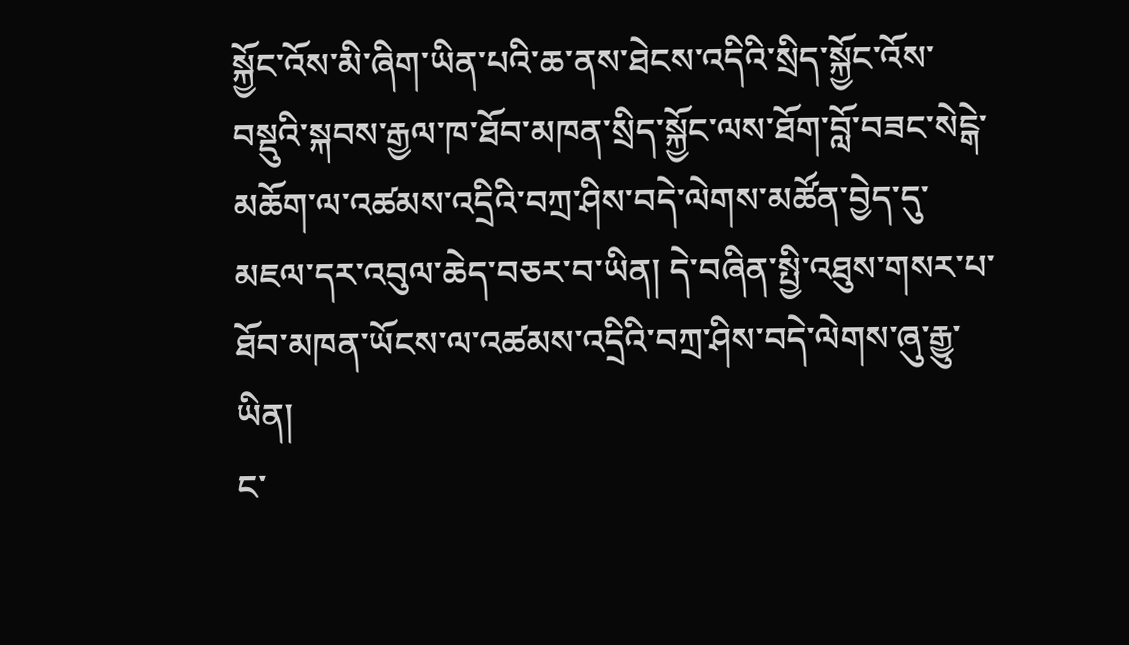སྐྱོང་འོས་མི་ཞིག་ཡིན་པའི་ཆ་ནས་ཐེངས་འདིའི་སྲིད་སྐྱོང་འོས་བསྡུའི་སྐབས་རྒྱལ་ཁ་ཐོབ་མཁན་སྲིད་སྐྱོང་ལས་ཐོག་བློ་བཟང་སེངྒེ་མཆོག་ལ་འཚམས་འདྲིའི་བཀྲ་ཤིས་བདེ་ལེགས་མཚོན་བྱེད་དུ་མཇལ་དར་འབུལ་ཆེད་བཅར་བ་ཡིན། དེ་བཞིན་སྤྱི་འཐུས་གསར་པ་ཐོབ་མཁན་ཡོངས་ལ་འཚམས་འདྲིའི་བཀྲ་ཤིས་བདེ་ལེགས་ཞུ་རྒྱུ་ཡིན།
ང་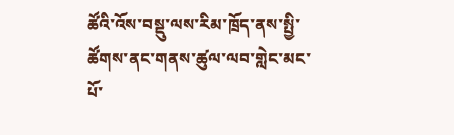ཚོའི་འོས་བསྡུ་ལས་རིམ་ཁྲོད་ནས་སྤྱི་ཚོགས་ནང་གནས་ཚུལ་ལབ་གླེང་མང་པོ་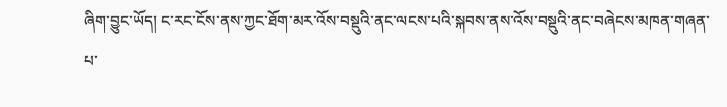ཞིག་བྱུང་ཡོད། ང་རང་ངོས་ནས་ཀྱང་ཐོག་མར་འོས་བསྡུའི་ནང་ལངས་པའི་སྐབས་ནས་འོས་བསྡུའི་ནང་བཞེངས་མཁན་གཞན་པ་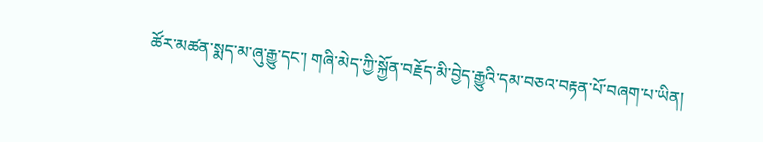ཚོར་མཚན་སྨད་མ་ཞུ་རྒྱུ་དང་། གཞི་མེད་ཀྱི་སྐྱོན་བརྗོད་མི་བྱེད་རྒྱུའི་དམ་བཅའ་བརྟན་པོ་བཞག་པ་ཡིན།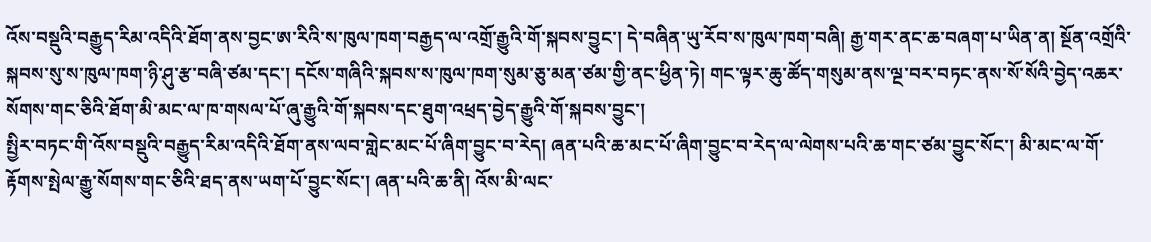འོས་བསྡུའི་བརྒྱུད་རིམ་འདིའི་ཐོག་ནས་བྱང་ཨ་རིའི་ས་ཁུལ་ཁག་བརྒྱད་ལ་འགྲོ་རྒྱུའི་གོ་སྐབས་བྱུང་། དེ་བཞིན་ཡུ་རོབ་ས་ཁུལ་ཁག་བཞི། རྒྱ་གར་ནང་ཆ་བཞག་པ་ཡིན་ན། སྔོན་འགྲོའི་སྐབས་སུ་ས་ཁུལ་ཁག་ཉི་ཤུ་རྩ་བཞི་ཙམ་དང་། དངོས་གཞིའི་སྐབས་ས་ཁུལ་ཁག་སུམ་ཅུ་མན་ཙམ་གྱི་ནང་ཕྱིན་ཏེ། གང་ལྟར་ཆུ་ཚོད་གསུམ་ནས་ལྔ་བར་བཏང་ནས་སོ་སོའི་བྱེད་འཆར་སོགས་གང་ཅིའི་ཐོག་མི་མང་ལ་ཁ་གསལ་པོ་ཞུ་རྒྱུའི་གོ་སྐབས་དང་ཐུག་འཕྲད་བྱེད་རྒྱུའི་གོ་སྐབས་བྱུང་།
སྤྱིར་བཏང་གི་འོས་བསྡུའི་བརྒྱུད་རིམ་འདིའི་ཐོག་ནས་ལབ་གླེང་མང་པོ་ཞིག་བྱུང་བ་རེད། ཞན་པའི་ཆ་མང་པོ་ཞིག་བྱུང་བ་རེད་ལ་ལེགས་པའི་ཆ་གང་ཙམ་བྱུང་སོང་། མི་མང་ལ་གོ་རྟོགས་སྤེལ་རྒྱུ་སོགས་གང་ཅིའི་ཐད་ནས་ཡག་པོ་བྱུང་སོང་། ཞན་པའི་ཆ་ནི། འོས་མི་ལང་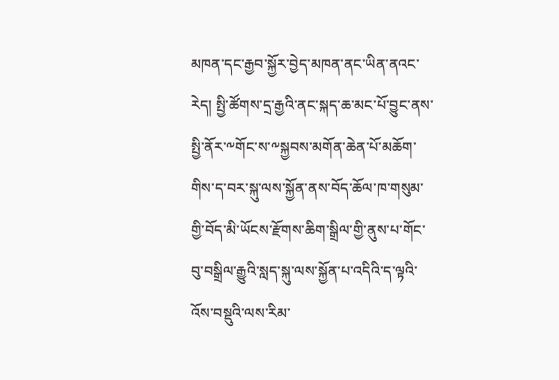མཁན་དང་རྒྱབ་སྐྱོར་བྱེད་མཁན་ནང་ཡིན་ནའང་རེད། སྤྱི་ཚོགས་དྲ་རྒྱའི་ནང་སྐད་ཆ་མང་པོ་བྱུང་ནས་སྤྱི་ནོར་༸གོང་ས་༸སྐྱབས་མགོན་ཆེན་པོ་མཆོག་གིས་ད་བར་སྐུ་ལས་སྐྱོན་ནས་བོད་ཆོལ་ཁ་གསུམ་གྱི་བོད་མི་ཡོངས་རྫོགས་ཆིག་སྒྲིལ་གྱི་ནུས་པ་གོང་བུ་བསྒྲིལ་རྒྱུའི་སླད་སྐུ་ལས་སྐྱོན་པ་འདིའི་ད་ལྟའི་འོས་བསྡུའི་ལས་རིམ་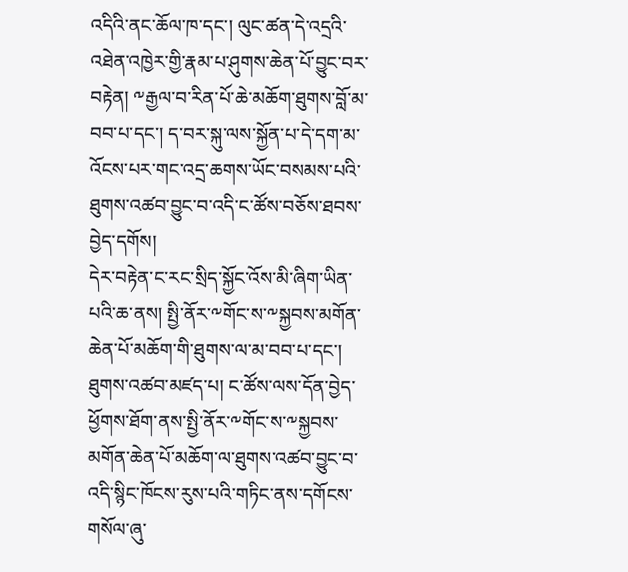འདིའི་ནང་ཆོལ་ཁ་དང་། ལུང་ཚན་དེ་འདྲའི་འཐེན་འཁྱེར་གྱི་རྣམ་པ་ཤུགས་ཆེན་པོ་བྱུང་བར་བརྟེན། ༸རྒྱལ་བ་རིན་པོ་ཆེ་མཆོག་ཐུགས་བློ་མ་བབ་པ་དང་། ད་བར་སྐུ་ལས་སྐྱོན་པ་དེ་དག་མ་འོངས་པར་གང་འདྲ་ཆགས་ཡོང་བསམས་པའི་ཐུགས་འཚབ་བྱུང་བ་འདི་ང་ཚོས་བཅོས་ཐབས་བྱེད་དགོས།
དེར་བརྟེན་ང་རང་སྲིད་སྐྱོང་འོས་མི་ཞིག་ཡིན་པའི་ཆ་ནས། སྤྱི་ནོར་༸གོང་ས་༸སྐྱབས་མགོན་ཆེན་པོ་མཆོག་གི་ཐུགས་ལ་མ་བབ་པ་དང་། ཐུགས་འཚབ་མཛད་པ། ང་ཚོས་ལས་དོན་བྱེད་ཕྱོགས་ཐོག་ནས་སྤྱི་ནོར་༸གོང་ས་༸སྐྱབས་མགོན་ཆེན་པོ་མཆོག་ལ་ཐུགས་འཚབ་བྱུང་བ་འདི་སྙིང་ཁོངས་རུས་པའི་གཏིང་ནས་དགོངས་གསོལ་ཞུ་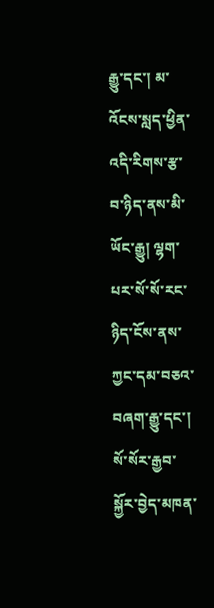རྒྱུ་དང་། མ་འོངས་སླད་ཕྱིན་འདི་རིགས་རྩ་བ་ཉིད་ནས་མི་ཡོང་རྒྱུ། ལྷག་པར་སོ་སོ་རང་ཉིད་ངོས་ནས་ཀྱང་དམ་བཅའ་བཞག་རྒྱུ་དང་། སོ་སོར་རྒྱབ་སྐྱོར་བྱེད་མཁན་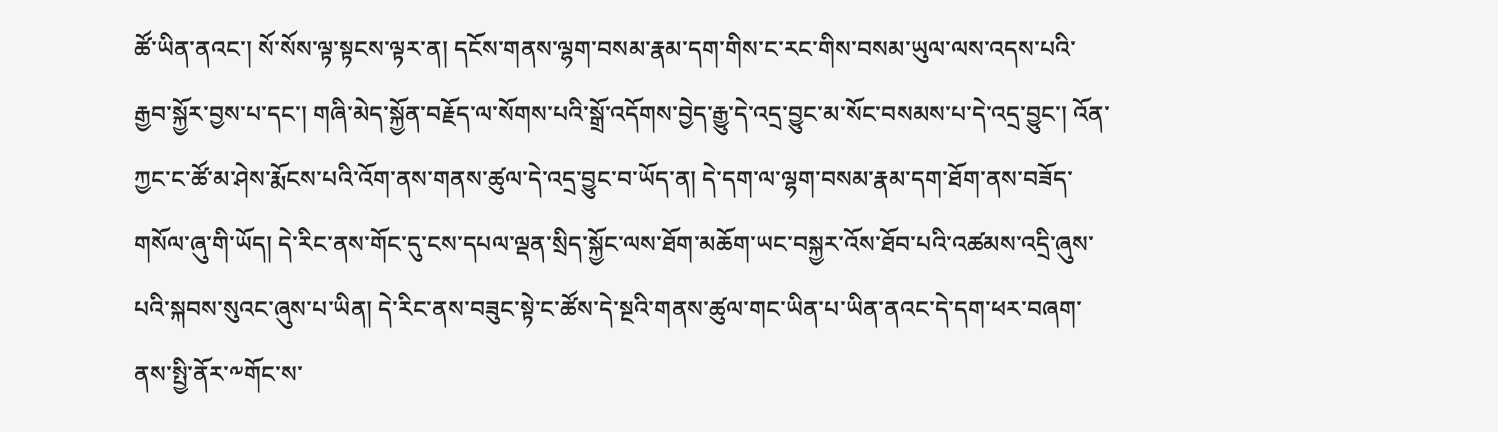ཚོ་ཡིན་ནའང་། སོ་སོས་ལྟ་སྟངས་ལྟར་ན། དངོས་གནས་ལྷག་བསམ་རྣམ་དག་གིས་ང་རང་གིས་བསམ་ཡུལ་ལས་འདས་པའི་རྒྱབ་སྐྱོར་བྱས་པ་དང་། གཞི་མེད་སྐྱོན་བརྗོད་ལ་སོགས་པའི་སྒྲོ་འདོགས་བྱེད་རྒྱུ་དེ་འདྲ་བྱུང་མ་སོང་བསམས་པ་དེ་འདྲ་བྱུང་། འོན་ཀྱང་ང་ཚོ་མ་ཤེས་རྨོངས་པའི་འོག་ནས་གནས་ཚུལ་དེ་འདྲ་བྱུང་བ་ཡོད་ན། དེ་དག་ལ་ལྷག་བསམ་རྣམ་དག་ཐོག་ནས་བཟོད་གསོལ་ཞུ་གི་ཡོད། དེ་རིང་ནས་གོང་དུ་ངས་དཔལ་ལྡན་སྲིད་སྐྱོང་ལས་ཐོག་མཆོག་ཡང་བསྐྱར་འོས་ཐོབ་པའི་འཚམས་འདྲི་ཞུས་པའི་སྐབས་སུའང་ཞུས་པ་ཡིན། དེ་རིང་ནས་བཟུང་སྟེ་ང་ཚོས་དེ་སྔའི་གནས་ཚུལ་གང་ཡིན་པ་ཡིན་ནའང་དེ་དག་ཕར་བཞག་ནས་སྤྱི་ནོར་༸གོང་ས་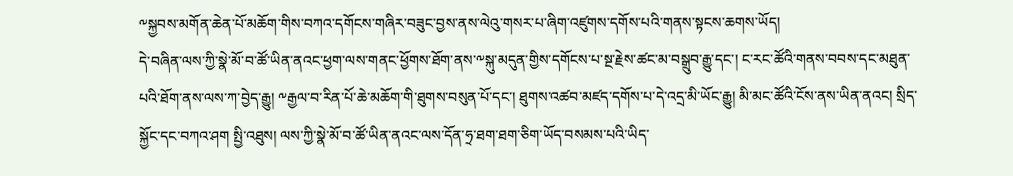༸སྐྱབས་མགོན་ཆེན་པོ་མཆོག་གིས་བཀའ་དགོངས་གཞིར་བཟུང་བྱས་ནས་ལེའུ་གསར་པ་ཞིག་འཛུགས་དགོས་པའི་གནས་སྟངས་ཆགས་ཡོད།
དེ་བཞིན་ལས་ཀྱི་སྣེ་མོ་བ་ཚོ་ཡིན་ནའང་ཕྱག་ལས་གནང་ཕྱོགས་ཐོག་ནས་༸སྐུ་མདུན་གྱིས་དགོངས་པ་སྔ་རྗེས་ཚང་མ་བསྒྲུབ་རྒྱུ་དང་། ང་རང་ཚོའི་གནས་བབས་དང་མཐུན་པའི་ཐོག་ནས་ལས་ཀ་བྱེད་རྒྱུ། ༸རྒྱལ་བ་རིན་པོ་ཆེ་མཆོག་གི་ཐུགས་བསུན་པོ་དང་། ཐུགས་འཚབ་མཛད་དགོས་པ་དེ་འདྲ་མི་ཡོང་རྒྱུ། མི་མང་ཚོའི་ངོས་ནས་ཡིན་ནའང། སྲིད་སྐྱོང་དང་བཀའ་ཤག སྤྱི་འཐུས། ལས་ཀྱི་སྣེ་མོ་བ་ཚོ་ཡིན་ནའང་ལས་དོན་ཧྲ་ཐག་ཐག་ཅིག་ཡོད་བསམས་པའི་ཡིད་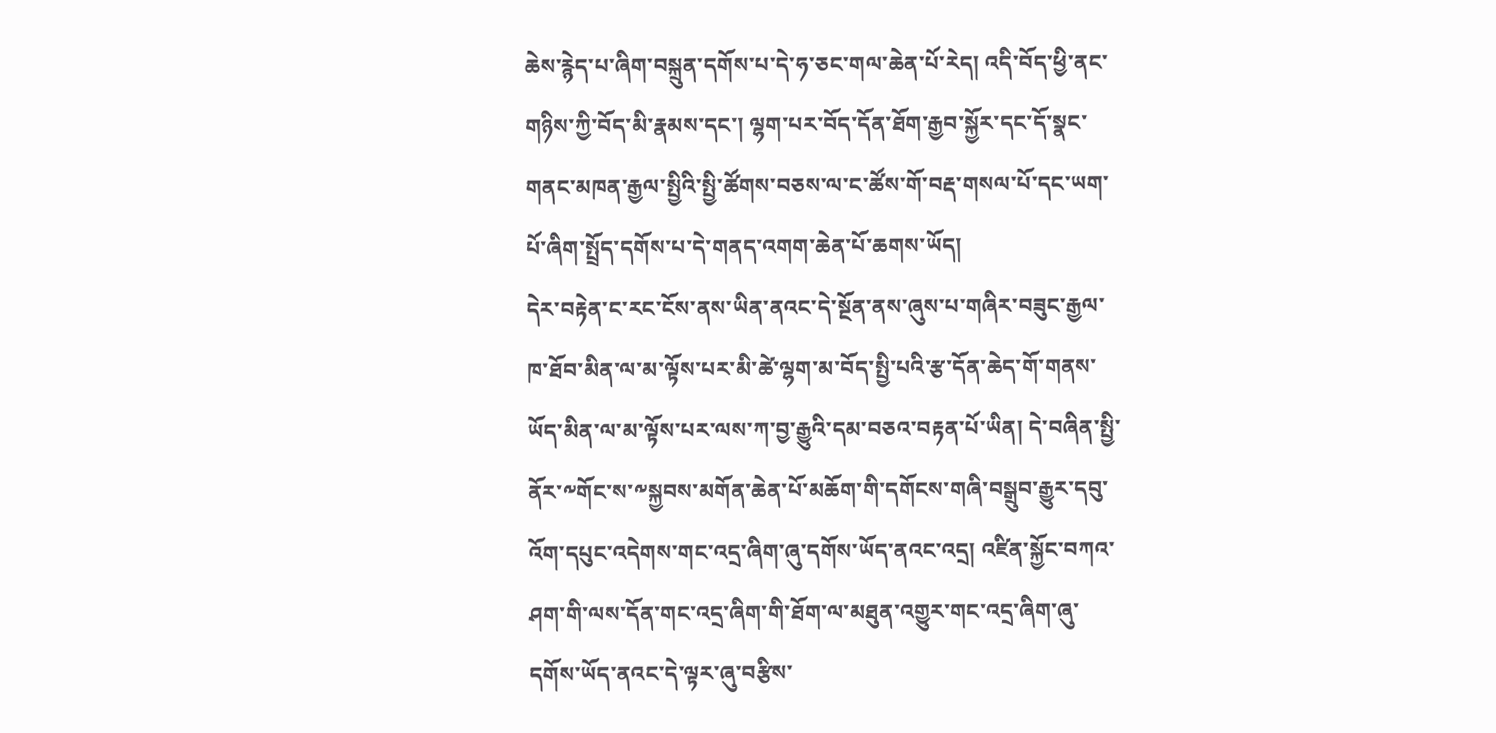ཆེས་རྙེད་པ་ཞིག་བསྐྲུན་དགོས་པ་དེ་ཧ་ཅང་གལ་ཆེན་པོ་རེད། འདི་བོད་ཕྱི་ནང་གཉིས་ཀྱི་བོད་མི་རྣམས་དང་། ལྷག་པར་བོད་དོན་ཐོག་རྒྱབ་སྐྱོར་དང་དོ་སྣང་གནང་མཁན་རྒྱལ་སྤྱིའི་སྤྱི་ཚོགས་བཅས་ལ་ང་ཚོས་གོ་བརྡ་གསལ་པོ་དང་ཡག་པོ་ཞིག་སྤྲོད་དགོས་པ་དེ་གནད་འགག་ཆེན་པོ་ཆགས་ཡོད།
དེར་བརྟེན་ང་རང་ངོས་ནས་ཡིན་ནའང་དེ་སྔོན་ནས་ཞུས་པ་གཞིར་བཟུང་རྒྱལ་ཁ་ཐོབ་མིན་ལ་མ་ལྟོས་པར་མི་ཚེ་ལྷག་མ་བོད་སྤྱི་པའི་རྩ་དོན་ཆེད་གོ་གནས་ཡོད་མིན་ལ་མ་ལྟོས་པར་ལས་ཀ་བྱ་རྒྱུའི་དམ་བཅའ་བརྟན་པོ་ཡིན། དེ་བཞིན་སྤྱི་ནོར་༸གོང་ས་༸སྐྱབས་མགོན་ཆེན་པོ་མཆོག་གི་དགོངས་གཞི་བསྒྲུབ་རྒྱུར་དབུ་འོག་དཔུང་འདེགས་གང་འདྲ་ཞིག་ཞུ་དགོས་ཡོད་ནའང་འདྲ། འཛིན་སྐྱོང་བཀའ་ཤག་གི་ལས་དོན་གང་འདྲ་ཞིག་གི་ཐོག་ལ་མཐུན་འགྱུར་གང་འདྲ་ཞིག་ཞུ་དགོས་ཡོད་ནའང་དེ་ལྟར་ཞུ་བརྩིས་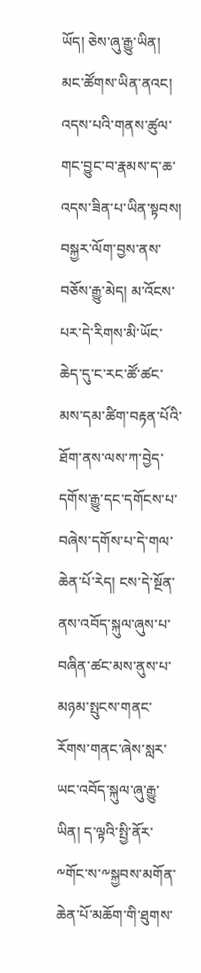ཡོད། ཅེས་ཞུ་རྒྱུ་ཡིན། མང་ཚོགས་ཡིན་ནའང། འདས་པའི་གནས་ཚུལ་གང་བྱུང་བ་རྣམས་ད་ཆ་འདས་ཟིན་པ་ཡིན་སྟབས། བསྐྱར་ལོག་བྱས་ནས་བཅོས་རྒྱུ་མེད། མ་འོངས་པར་དེ་རིགས་མི་ཡོང་ཆེད་དུ་ང་རང་ཚོ་ཚང་མས་དམ་ཚིག་བརྟན་པོའི་ཐོག་ནས་ལས་ཀ་བྱེད་དགོས་རྒྱུ་དང་དགོངས་པ་བཞེས་དགོས་པ་དེ་གལ་ཆེན་པོ་རེད། ངས་དེ་སྔོན་ནས་འབོད་སྐུལ་ཞུས་པ་བཞིན་ཚང་མས་ནུས་པ་མཉམ་སྤུངས་གནང་རོགས་གནང་ཞེས་སླར་ཡང་འབོད་སྐུལ་ཞུ་རྒྱུ་ཡིན། ད་ལྟའི་སྤྱི་ནོར་༸གོང་ས་༸སྐྱབས་མགོན་ཆེན་པོ་མཆོག་གི་ཐུགས་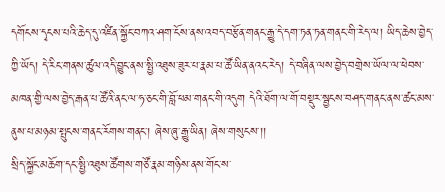དགོངས་དྭངས་པའི་ཆེད་དུ་འཛིན་སྐྱོང་བཀའ་ཤག་ངོས་ནས་འབད་བརྩོན་གནང་རྒྱུ་དེ་དག་ཏན་ཏན་གནང་གི་རེད་ལ། ཡིད་ཆེས་བྱེད་ཀྱི་ཡོད། དེ་རིང་གནས་ཚུལ་འདི་བྱུང་ནས་སྤྱི་འཐུས་ཟུར་པ་རྣམ་པ་ཚོ་ཡིན་ནའང་རེད། དེ་བཞིན་ལས་བྱེད་བགྲེས་ཡོལ་ལ་ཕེབས་མཁན་གྱི་ལས་བྱེད་རྒན་པ་ཚོའི་ནང་ལ་ཧ་ཅང་གི་བློ་ཕམ་གནང་གི་འདུག དེའི་ཐོག་ལ་གོ་བསྡུར་སྦྱངས་བཤད་གནང་ནས་ཚང་མས་ནུས་པ་མཉམ་སྤུངས་གནང་རོགས་གནང་། ཞེས་ཞུ་རྒྱུ་ཡིན། ཞེས་གསུངས་།།
སྲིད་སྐྱོང་མཆོག་དང་སྤྱི་འཐུས་ཚོགས་གཙོ་རྣམ་གཉིས་ནས་གོང་ས་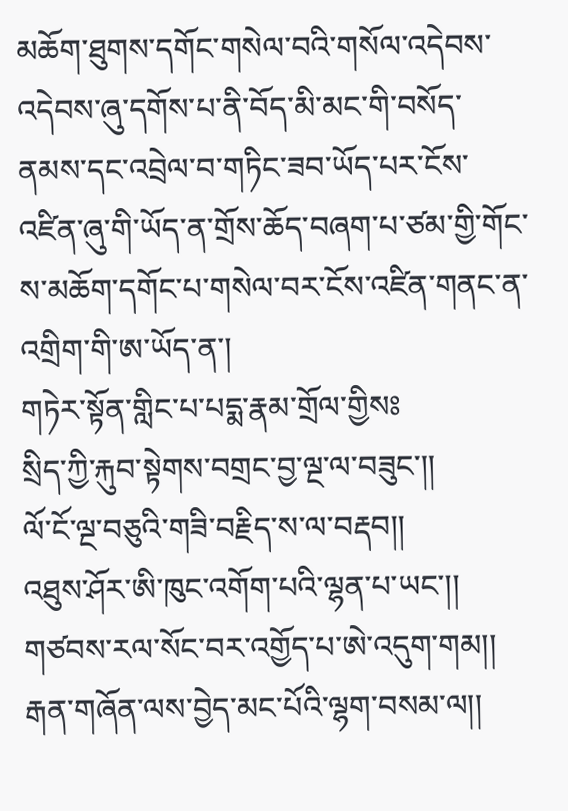མཆོག་ཐུགས་དགོང་གསེལ་བའི་གསོལ་འདེབས་འདེབས་ཞུ་དགོས་པ་ནི་བོད་མི་མང་གི་བསོད་ནམས་དང་འབྲེལ་བ་གཏིང་ཟབ་ཡོད་པར་ངོས་འཛིན་ཞུ་གི་ཡོད་ན་གྲོས་ཆོད་བཞག་པ་ཙམ་གྱི་གོང་ས་མཆོག་དགོང་པ་གསེལ་བར་ངོས་འཛིན་གནང་ན་འགྲིག་གི་ཨ་ཡོད་ན་།
གཏེར་སྟོན་གླིང་པ་པདྨ་རྣམ་གྲོལ་གྱིསཿ
སྲིད་ཀྱི་རྐུབ་སྟེགས་བགྲང་བྱ་ལྔ་ལ་བཟུང་།།
ལོ་ངོ་ལྔ་བཅུའི་གཟི་བརྗིད་ས་ལ་བརྡབ།།
འཐུས་ཤོར་ཨི་ཁུང་འགོག་པའི་ལྷན་པ་ཡང་།།
གཙབས་རལ་སོང་བར་འགྱོད་པ་ཨེ་འདུག་གམ།།
རྒན་གཞོན་ལས་བྱེད་མང་པོའི་ལྷག་བསམ་ལ།།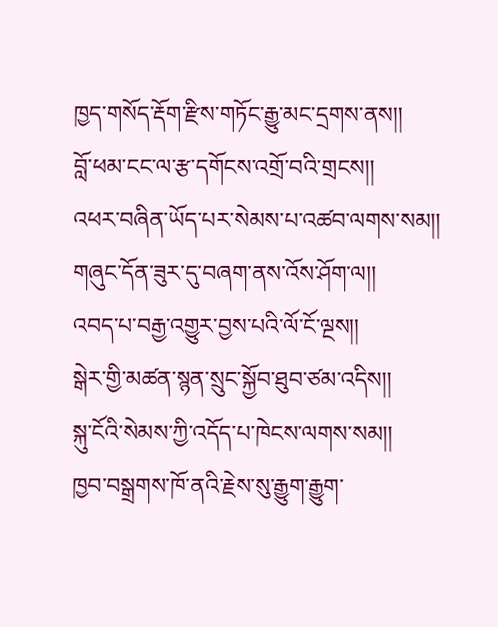ཁྱད་གསོད་རྡོག་རྫིས་གཏོང་རྒྱུ་མང་དྲགས་ནས།།
བློ་ཕམ་ངང་ལ་རྩ་དགོངས་འགྲོ་བའི་གྲངས།།
འཕར་བཞིན་ཡོད་པར་སེམས་པ་འཚབ་ལགས་སམ།།
གཞུང་དོན་ཟུར་དུ་བཞག་ནས་འོས་ཤོག་ལ།།
འབད་པ་བརྒྱ་འགྱུར་བྱས་པའི་ལོ་ངོ་ལྔས།།
སྒེར་གྱི་མཚན་སྙན་སྲུང་སྐྱོབ་ཐུབ་ཙམ་འདིས།།
སྐུ་ངོའི་སེམས་ཀྱི་འདོད་པ་ཁེངས་ལགས་སམ།།
ཁྱབ་བསྒྲགས་ཁོ་ནའི་རྗེས་སུ་རྒྱུག་རྒྱུག་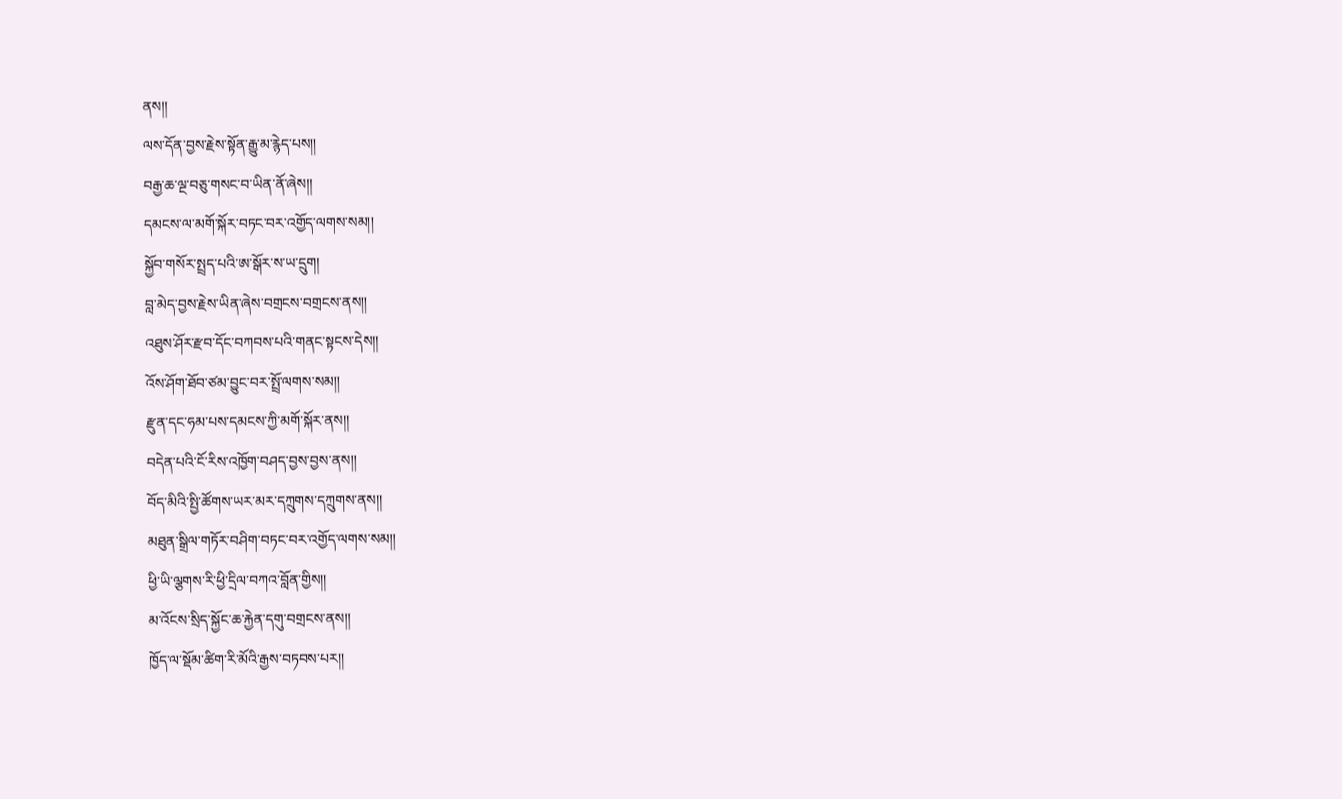ནས།།
ལས་དོན་བྱས་རྗེས་སྟོན་རྒྱུ་མ་རྙེད་པས།།
བརྒྱ་ཆ་ལྔ་བཅུ་གསང་བ་ཡིན་ནོ་ཞེས།།
དམངས་ལ་མགོ་སྐོར་བཏང་བར་འགྱོད་ལགས་སམ།།
སྐྱོབ་གསོར་སྤྲད་པའི་ཨ་སྒོར་ས་ཡ་དྲུག།
བླ་མེད་བྱས་རྗེས་ཡིན་ཞེས་བགྲངས་བགྲངས་ནས།།
འཐུས་ཤོར་རྫབ་དོང་བཀབས་པའི་གནང་སྟངས་དེས།།
འོས་ཤོག་ཐོབ་ཙམ་བྱུང་བར་སྤྲོ་ལགས་སམ།།
རྫུན་དང་ཧམ་པས་དམངས་ཀྱི་མགོ་སྐོར་ནས།།
བདེན་པའི་ངོ་རིས་འཁྱོག་བཤད་བྱས་བྱས་ནས།།
བོད་མིའི་སྤྱི་ཚོགས་ཡར་མར་དཀྲུགས་དཀྲུགས་ནས།།
མཐུན་སྒྲིལ་གཏོར་བཤིག་བཏང་བར་འགྱོད་ལགས་སམ།།
ཕྱི་ཡི་ལྕགས་རི་ཕྱི་དྲིལ་བཀའ་བློན་གྱིས།།
མ་འོངས་སྲིད་སྐྱོང་ཆ་རྐྱེན་དགུ་བགྲངས་ནས།།
ཁྱོད་ལ་སྡོམ་ཚིག་རི་མོའི་རྒྱས་བཏབས་པར།།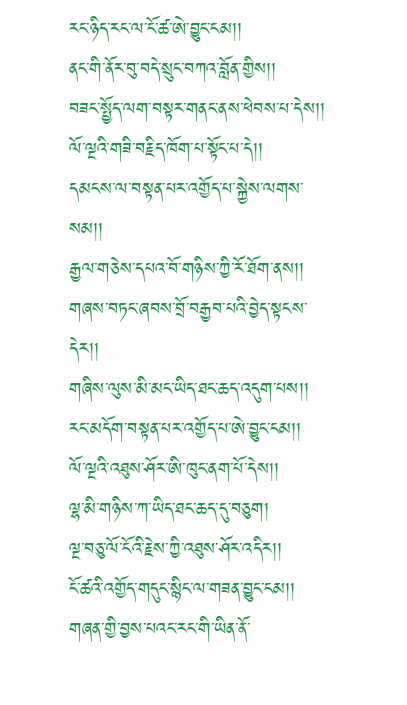རང་ཉིད་རང་ལ་ངོ་ཚ་ཨེ་བྱུང་ངམ།།
ནང་གི་ནོར་བུ་བདེ་སྲུང་བཀའ་བློན་གྱིས།།
བཟང་སྤྱོད་ལག་བསྟར་གནང་ནས་ཕེབས་པ་དེས།།
ལོ་ལྔའི་གཟི་བརྗིད་ཁོག་པ་སྟོང་པ་དེ།།
དམངས་ལ་བསྟན་པར་འགྱོད་པ་སྐྱེས་ལགས་སམ།།
རྒྱལ་གཅེས་དཔའ་བོ་གཉིས་ཀྱི་རོ་ཐོག་ནས།།
གཞས་བཏང་ཞབས་བྲོ་བརྒྱབ་པའི་བྱེད་སྟངས་དེར།།
གཞིས་ལུས་མི་མང་ཡིད་ཐང་ཆད་འདུག་པས།།
རང་མདོག་བསྟན་པར་འགྱོད་པ་ཨེ་བྱུང་ངམ།།
ལོ་ལྔའི་འཐུས་ཤོར་ཨི་ཁུང་ནག་པོ་དེས།།
ལྷ་མི་གཉིས་ཀ་ཡིད་ཐང་ཆད་དུ་བཅུག།
ལྔ་བཅུ་ལོ་ངོའི་རྗེས་ཀྱི་འཐུས་ཤོར་འདིར།།
ངོ་ཚའི་འགྱོད་གདུང་སྙིང་ལ་གཟན་བྱུང་ངམ།།
གཞན་གྱི་བྱས་པའང་རང་གི་ཡིན་ནོ་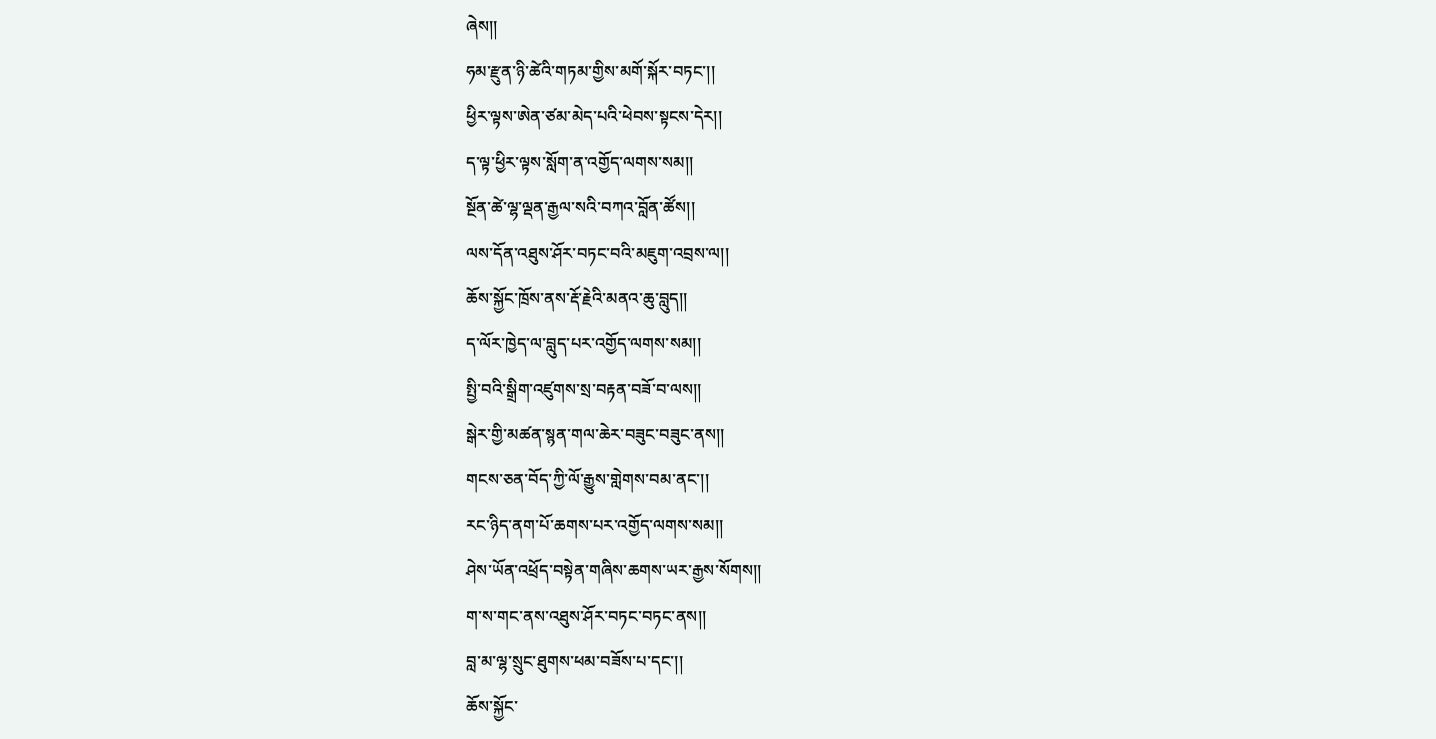ཞེས།།
ཧམ་རྫུན་ཉི་ཚེའི་གཏམ་གྱིས་མགོ་སྐོར་བཏང་།།
ཕྱིར་ལྟས་ཨེན་ཙམ་མེད་པའི་ཕེབས་སྟངས་དེར།།
ད་ལྟ་ཕྱིར་ལྟས་སློག་ན་འགྱོད་ལགས་སམ།།
སྔོན་ཚེ་ལྷ་ལྡན་རྒྱལ་སའི་བཀའ་བློན་ཚོས།།
ལས་དོན་འཐུས་ཤོར་བཏང་བའི་མཇུག་འབྲས་ལ།།
ཆོས་སྐྱོང་ཁྲོས་ནས་རྡོ་རྗེའི་མནའ་ཆུ་བླུད།།
ད་ལོར་ཁྱེད་ལ་བླུད་པར་འགྱོད་ལགས་སམ།།
སྤྱི་བའི་སྒྲིག་འཛུགས་སྲ་བརྟན་བཟོ་བ་ལས།།
སྒེར་གྱི་མཚན་སྙན་གལ་ཆེར་བཟུང་བཟུང་ནས།།
གངས་ཅན་བོད་ཀྱི་ལོ་རྒྱུས་གླེགས་བམ་ནང་།།
རང་ཉིད་ནག་པོ་ཆགས་པར་འགྱོད་ལགས་སམ།།
ཤེས་ཡོན་འཕྲོད་བསྟེན་གཞིས་ཆགས་ཡར་རྒྱས་སོགས།།
ག་ས་གང་ནས་འཐུས་ཤོར་བཏང་བཏང་ནས།།
བླ་མ་ལྷ་སྲུང་ཐུགས་ཕམ་བཟོས་པ་དང་།།
ཆོས་སྐྱོང་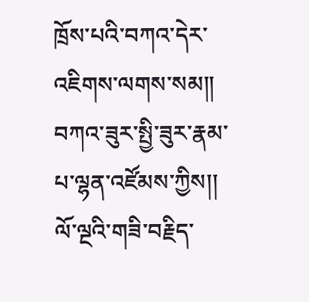ཁྲོས་པའི་བཀའ་དེར་འཇིགས་ལགས་སམ།།
བཀའ་ཟུར་སྤྱི་ཟུར་རྣམ་པ་ལྷན་འཛོམས་ཀྱིས།།
ལོ་ལྔའི་གཟི་བརྗིད་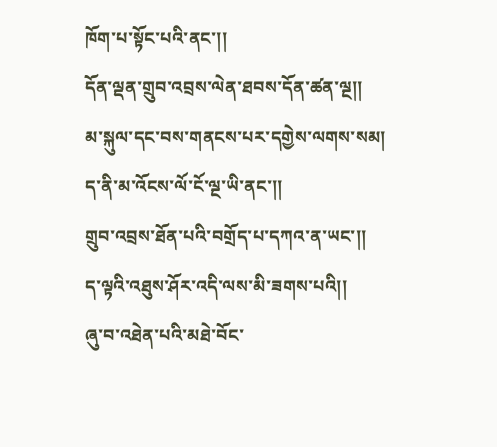ཁོག་པ་སྟོང་པའི་ནང་།།
དོན་ལྡན་གྲུབ་འབྲས་ལེན་ཐབས་དོན་ཚན་ལྔ།།
མ་སྐུལ་དང་བས་གནངས་པར་དགྱེས་ལགས་སམ།
ད་ནི་མ་འོངས་ལོ་ངོ་ལྔ་ཡི་ནང་།།
གྲུབ་འབྲས་ཐོན་པའི་བགྲོད་པ་དཀའ་ན་ཡང་།།
ད་ལྟའི་འཐུས་ཤོར་འདི་ལས་མི་ཟགས་པའི།།
ཞུ་བ་འཐེན་པའི་མཐེ་བོང་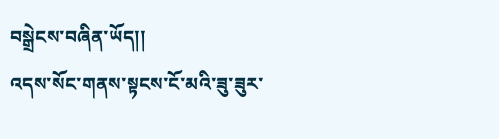བསྒྲེངས་བཞིན་ཡོད།།
འདས་སོང་གནས་སྟངས་ངོ་མའི་ཟུ་ཟུར་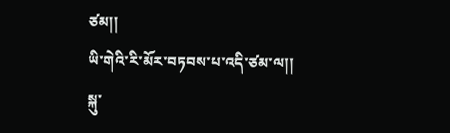ཙམ།།
ཡི་གེའི་རི་མོར་བཏབས་པ་འདི་ཙམ་ལ།།
སྐུ་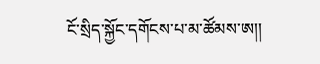ངོ་སྲིད་སྐྱོང་དགོངས་པ་མ་ཚོམས་ཨ།།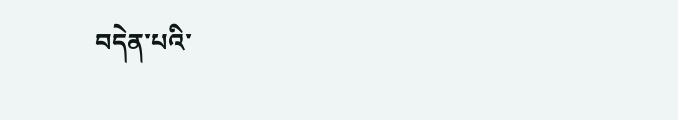བདེན་པའི་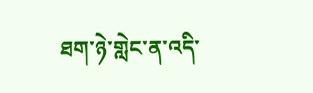ཐག་ཉེ་གླེང་ན་འདི་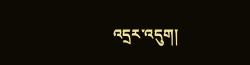འདྲར་འདུག།